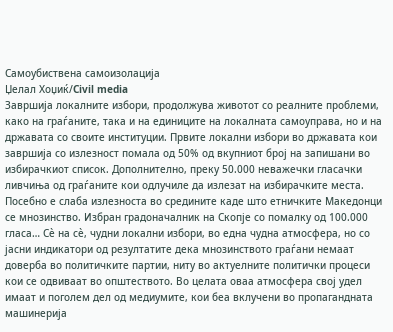Самоубиствена самоизолација
Џелал Хоџиќ/Civil media
Завршија локалните избори, продолжува животот со реалните проблеми, како на граѓаните, така и на единиците на локалната самоуправа, но и на државата со своите институции. Првите локални избори во државата кои завршија со излезност помала од 50% од вкупниот број на запишани во избирачкиот список. Дополнително, преку 50.000 неважечки гласачки ливчиња од граѓаните кои одлучиле да излезат на избирачките места. Посебно е слаба излезноста во средините каде што етничките Македонци се мнозинство. Избран градоначалник на Скопје со помалку од 100.000 гласа… Сѐ на сѐ, чудни локални избори, во една чудна атмосфера, но со јасни индикатори од резултатите дека мнозинството граѓани немаат доверба во политичките партии, ниту во актуелните политички процеси кои се одвиваат во општеството. Во целата оваа атмосфера свој удел имаат и поголем дел од медиумите, кои беа вклучени во пропагандната машинерија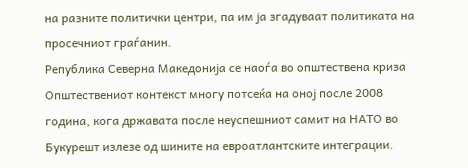на разните политички центри, па им ја згадуваат политиката на просечниот граѓанин.
Република Северна Македонија се наоѓа во општествена криза
Општествениот контекст многу потсеќа на оној после 2008 година, кога државата после неуспешниот самит на НАТО во Букурешт излезе од шините на евроатлантските интеграции.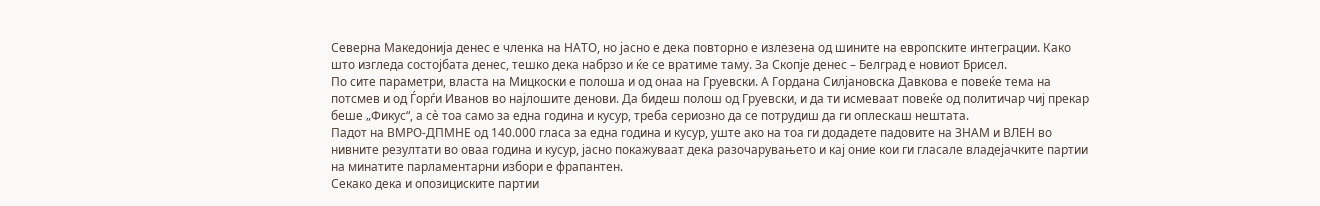Северна Македонија денес е членка на НАТО, но јасно е дека повторно е излезена од шините на европските интеграции. Како што изгледа состојбата денес, тешко дека набрзо и ќе се вратиме таму. За Скопје денес – Белград е новиот Брисел.
По сите параметри, власта на Мицкоски е полоша и од онаа на Груевски. А Гордана Силјановска Давкова е повеќе тема на потсмев и од Ѓорѓи Иванов во најлошите денови. Да бидеш полош од Груевски, и да ти исмеваат повеќе од политичар чиј прекар беше „Фикус“, а сѐ тоа само за една година и кусур, треба сериозно да се потрудиш да ги оплескаш нештата.
Падот на ВМРО-ДПМНЕ од 140.000 гласа за една година и кусур, уште ако на тоа ги додадете падовите на ЗНАМ и ВЛЕН во нивните резултати во оваа година и кусур, јасно покажуваат дека разочарувањето и кај оние кои ги гласале владејачките партии на минатите парламентарни избори е фрапантен.
Секако дека и опозициските партии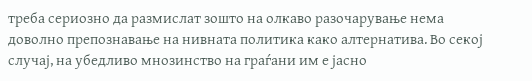треба сериозно да размислат зошто на олкаво разочарување нема доволно препознавање на нивната политика како алтернатива. Во секој случај, на убедливо мнозинство на граѓани им е јасно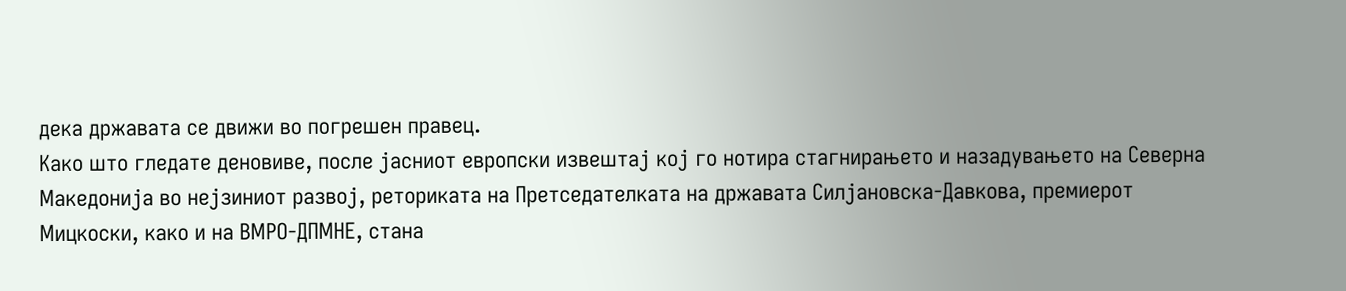дека државата се движи во погрешен правец.
Како што гледате деновиве, после јасниот европски извештај кој го нотира стагнирањето и назадувањето на Северна Македонија во нејзиниот развој, реториката на Претседателката на државата Силјановска-Давкова, премиерот Мицкоски, како и на ВМРО-ДПМНЕ, стана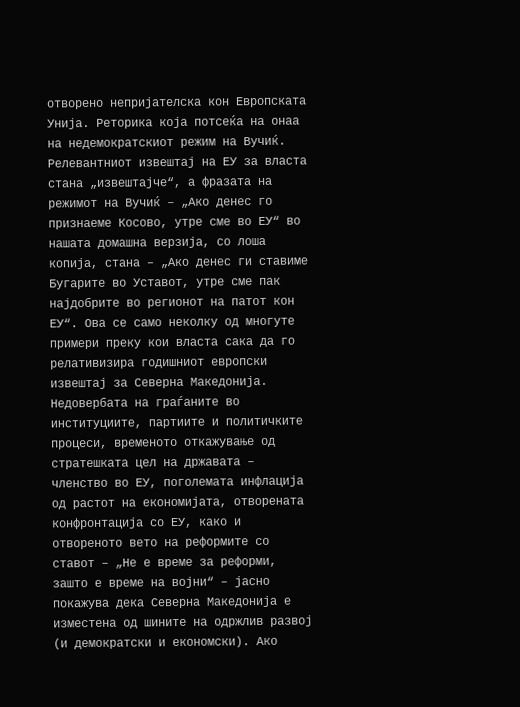отворено непријателска кон Европската Унија. Реторика која потсеќа на онаа на недемократскиот режим на Вучиќ. Релевантниот извештај на ЕУ за власта стана „извештајче“, а фразата на режимот на Вучиќ – „Ако денес го признаеме Косово, утре сме во ЕУ“ во нашата домашна верзија, со лоша копија, стана – „Ако денес ги ставиме Бугарите во Уставот, утре сме пак најдобрите во регионот на патот кон ЕУ“. Ова се само неколку од многуте примери преку кои власта сака да го релативизира годишниот европски извештај за Северна Македонија.
Недовербата на граѓаните во институциите, партиите и политичките процеси, временото откажување од стратешката цел на државата – членство во ЕУ, поголемата инфлација од растот на економијата, отворената конфронтација со ЕУ, како и отвореното вето на реформите со ставот – „Не е време за реформи, зашто е време на војни“ – јасно покажува дека Северна Македонија е изместена од шините на одржлив развој (и демократски и економски). Ако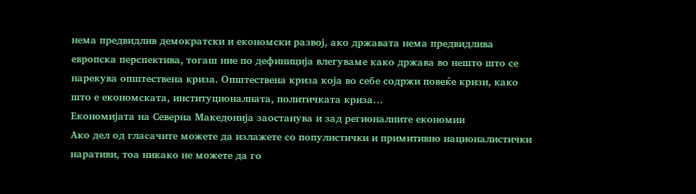нема предвидлив демократски и економски развој, ако државата нема предвидлива европска перспектива, тогаш ние по дефиниција влегуваме како држава во нешто што се нарекува општествена криза. Општествена криза која во себе содржи повеќе кризи, како што е економската, институционалната, политичката криза…
Економијата на Северна Македонија заостанува и зад регионалните економии
Ако дел од гласачите можете да излажете со популистички и примитивно националистички наративи, тоа никако не можете да го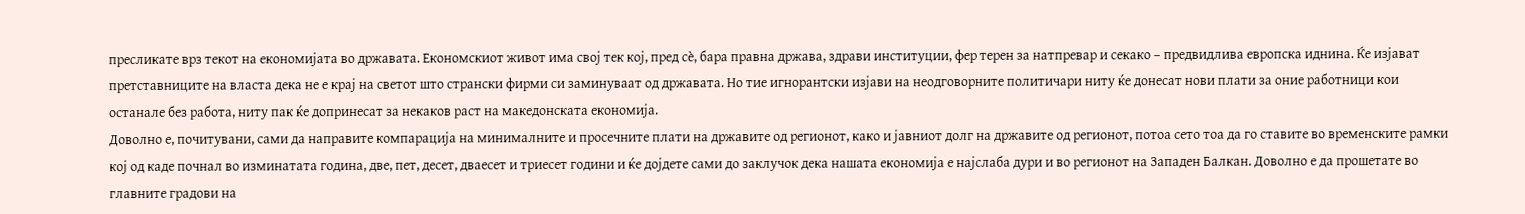пресликате врз текот на економијата во државата. Економскиот живот има свој тек кој, пред сѐ, бара правна држава, здрави институции, фер терен за натпревар и секако – предвидлива европска иднина. Ќе изјават претставниците на власта дека не е крај на светот што странски фирми си заминуваат од државата. Но тие игнорантски изјави на неодговорните политичари ниту ќе донесат нови плати за оние работници кои останале без работа, ниту пак ќе допринесат за некаков раст на македонската економија.
Доволно е, почитувани, сами да направите компарација на минималните и просечните плати на државите од регионот, како и јавниот долг на државите од регионот, потоа сето тоа да го ставите во временските рамки кој од каде почнал во изминатата година, две, пет, десет, дваесет и триесет години и ќе дојдете сами до заклучок дека нашата економија е најслаба дури и во регионот на Западен Балкан. Доволно е да прошетате во главните градови на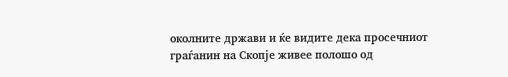околните држави и ќе видите дека просечниот граѓанин на Скопје живее полошо од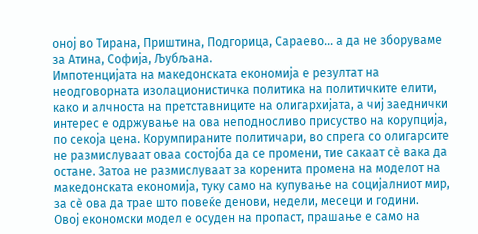оној во Тирана, Приштина, Подгорица, Сараево… а да не зборуваме за Атина, Софија, Љубљана.
Импотенцијата на македонската економија е резултат на неодговорната изолационистичка политика на политичките елити, како и алчноста на претставниците на олигархијата, а чиј заеднички интерес е одржување на ова неподносливо присуство на корупција, по секоја цена. Корумпираните политичари, во спрега со олигарсите не размислуваат оваа состојба да се промени, тие сакаат сѐ вака да остане. Затоа не размислуваат за коренита промена на моделот на македонската економија, туку само на купување на социјалниот мир, за сѐ ова да трае што повеќе денови, недели, месеци и години.
Овој економски модел е осуден на пропаст, прашање е само на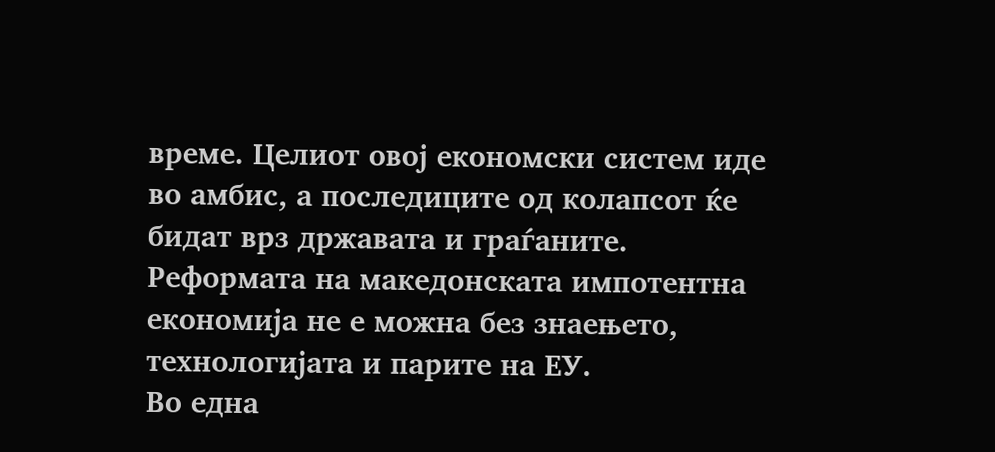време. Целиот овој економски систем иде во амбис, а последиците од колапсот ќе бидат врз државата и граѓаните. Реформата на македонската импотентна економија не е можна без знаењето, технологијата и парите на ЕУ.
Во една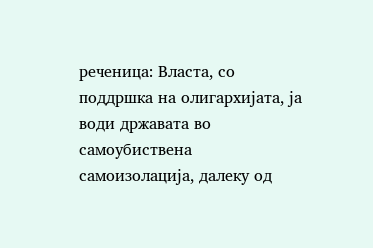реченица: Власта, со поддршка на олигархијата, ја води државата во самоубиствена самоизолација, далеку од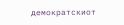демократскиот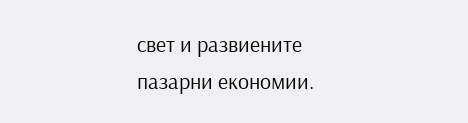свет и развиените пазарни економии.